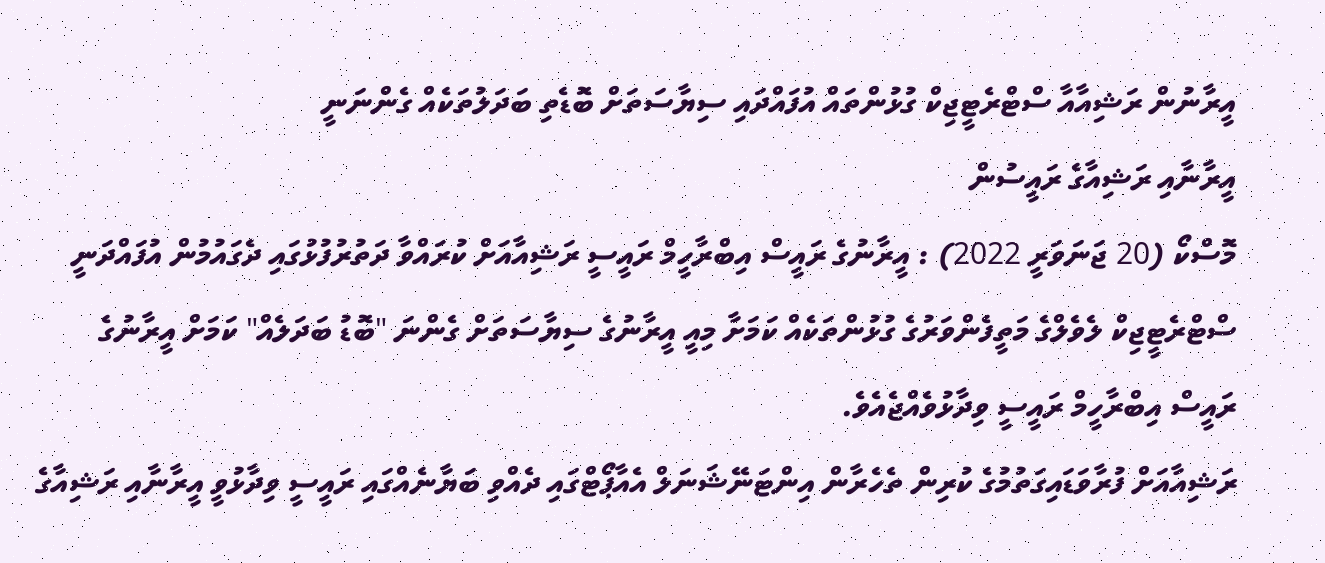އީރާނުން ރަޝިއާއާ ސްޓްރެޓީޖިކް ގުޅުންތައް އުފައްދައި ސިޔާސަތަށް ބޮޑެތި ބަދަލުތަކެއް ގެންނަނީ
އީރާނާއި ރަޝިއާގެ ރައީސުން
މޮސްކޯ (20 ޖަނަވަރީ 2022) : އީރާނުގެ ރައީސް އިބްރާހީމް ރައީސީ ރަޝިއާއަށް ކުރައްވާ ދަތުރުފުޅުގައި ދެގައުމުން އުފައްދަނީ ސްޓްރެޓީޖިކް ލެވެލްގެ މަތީފެންވަރުގެ ގުޅުންތަކެއް ކަމަށާ މިއީ އީރާނުގެ ސިޔާސަތަށް ގެންނަ "ބޮޑު ބަދަލެއް" ކަމަށް އީރާނުގެ ރައީސް އިބްރާހީމް ރައީސީ ވިދާޅުވެއްޖެއެވެ.
ރަޝިއާއަށް ފުރާވަޑައިގަތުމުގެ ކުރިން ތެހެރާން އިންޓަނޭޝަނަލް އެއާޕޯޓްގައި ދެއްވި ބަޔާނެއްގައި ރައީސީ ވިދާޅުވީ އީރާނާއި ރަޝިއާގެ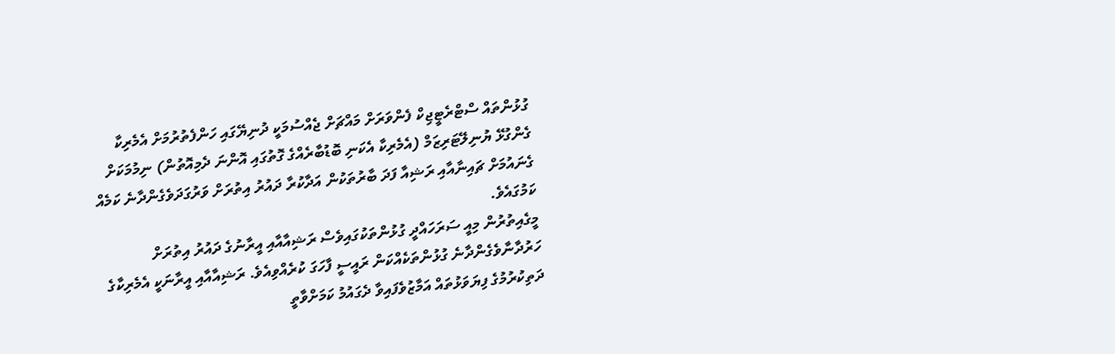ގުޅުންތައް ސްޓްރެޓީޖިކް ފެންވަރަށް މައްޗަށް ޖެއްސުމަކީ ދުނިޔޭގައި ހަންފެތުރުމަށް އެމެރިކާ ގެންގުޅޭ ޔުނިލޭޓަރިޒަމް (އެމެރިކާ އެކަނި ބޮޑުބާރެއްގެ ގޮތުގައި އޮންނަ ދެމިއޮތުން) ނިމުމަކަށް ގެނައުމަށް ޗައިނާއާއި ރަޝިއާ ފަދަ ބާރުތަކުން އަދާކުރާ ދައުރު އިތުރަށް ވަރުގަދަވެގެންދާނެ ކަމެއް ކަމުގައެވެ.
މީގެއިތުރުން މިއީ ސަރަހައްދީ ގުޅުންތަކުގައިވެސް ރަޝިއާއާއި އީރާނުގެ ދައުރު އިތުރަށް ހަރުދާނާވެގެންދާނެ ގުޅުންތަކެއްކަން ރައީސީ ފާހަގަ ކުރެއްވިއެވެ. ރަޝިއާއާއި އީރާނަކީ އެމެރިކާގެ ދަތިކުރުމުގެ ފިޔަވަޅުތައް އަމާޒުވެފައިވާ ދެގައުމު ކަމަށްވާތީ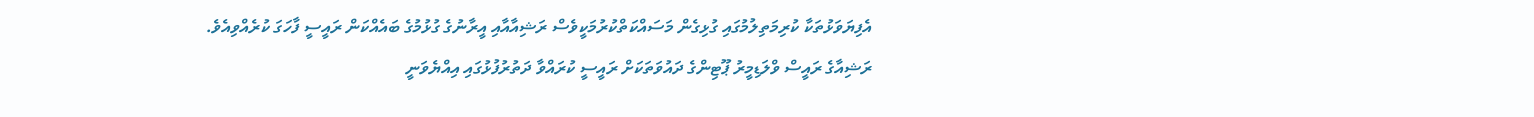އެފިޔަވަޅުތަކާ ކުރިމަތިލުމުގައި ގުޅިގެން މަސައްކަތްކުރުމަކީވެސް ރަޝިއާއާއި އީރާނުގެ ގުޅުމުގެ ބައެއްކަން ރައީސީ ފާހަގަ ކުރެއްވިއެވެ.
ރަޝިއާގެ ރައީސް ވްލަޑިމީރު ޕޫޓިންގެ ދައުވަތަކަށް ރައީސީ ކުރައްވާ ދަތުރުފުޅުގައި އިއްޔެވަނީ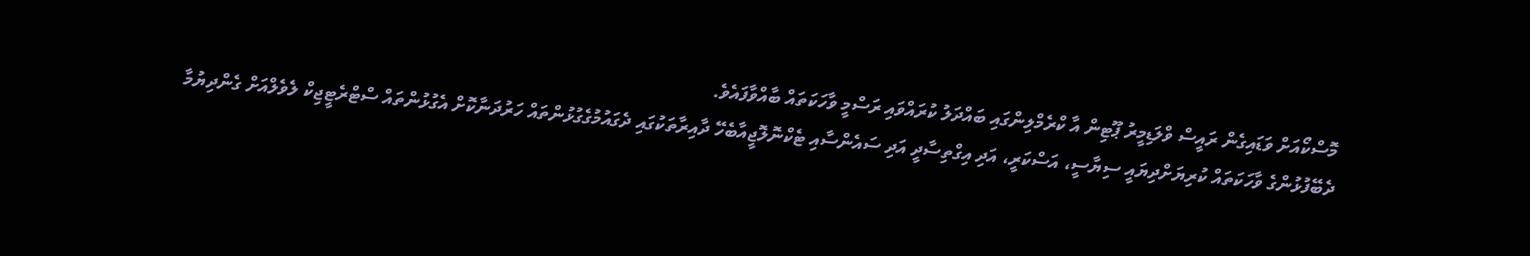މޮސްކޯއަށް ވަޑައިގެން ރައީސް ވްލަޑިމީރު ޕޫޓިން އާ ކްރެމްލިންގައި ބައްދަލު ކުރައްވައި ރަސްމީ ވާހަކަތައް ބާއްވާފައެވެ.
ދެބޭފުޅުންގެ ވާހަކަތައް ކުރިޔަށްދިޔައީ ސިޔާސީ، އަސްކަރީ، އަދި އިގްތިސާދީ އަދި ސައެންސާއި ޓެކްނޮލޮޖީއާބެހޭ ދާއިރާތަކުގައި ދެގައުމުގެގުޅުންތައް ހަރުދަނާކޮށް އެގުޅުންތައް ސްޓްރެޓީޖިކް ލެވެލްއަށް ގެންދިޔުމާ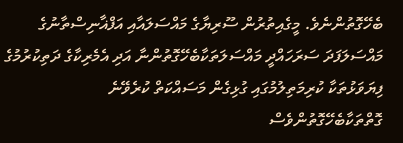ބެހޭގޮތުންނެވެ. މީގެއިތުރުން ސޫރިޔާގެ މައްސަލައާއި އަފްޣާނިސްތާނުގެ މައްސަލަފަދަ ސަރަހައްދީ މައްސަލަތަކާބެހޭގޮތުންނާ އަދި އެމެރިކާގެ ދަތިކުރުމުގެ ފިޔަވަޅުތަކާ ކުރިމަތިލުމުގައި ގުޅިގެން މަސައްކަތް ކުރެވޭނެ ގޮތްތަކާބެހޭގޮތުންވެސް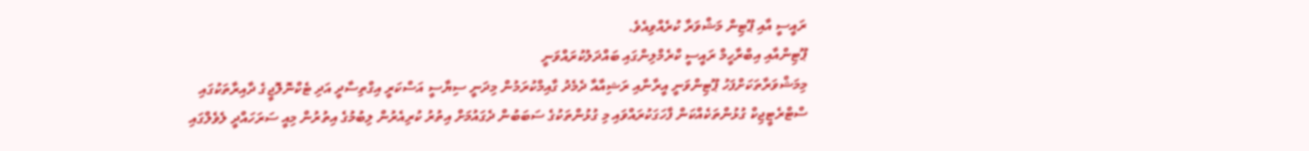ރައީސީ އާއި ޕޫޓިން މަޝްވަރާ ކުރެއްވިއެވެ.
ޕޫޓިންއާއި އިބްރާހީމް ރައީސީ ކްރެމްލިންގައި ބައްދަލުކުރައްވަނީ
މިމަޝްވަރާތަކަށްފަހު ޕޫޓިންވަނީ އީރާނާއި ރަޝިއާއާ ދެމެދު ގާއިމްކުރަމުން މިދަނީ ސިޔާސީ އަސްކަރީ އިގްތިސާދީ އަދި ޓެކްނޮލޮޖީގެ ދާއިރާތަކުގައި ސްޓްރެޓީޖިކް ގުޅުންތަކެއްކަން ފާހަގަކުރައްވައި މި ގުޅުންތަކުގެ ސަބަބުން ދެގައުމަށް އިތުރު ކުރިއެރުން ލިބުމުގެ އިތުރުން މިއީ ސަރަހައްދީ ލެވެލްގައި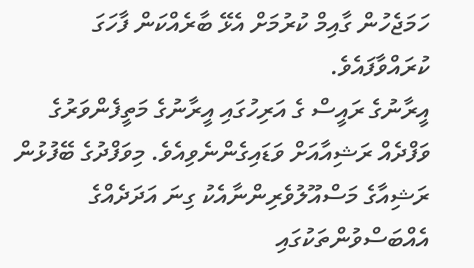ހަމަޖެހުން ގާއިމް ކުރުމަށް އެޅޭ ބާރެއްކަން ފާހަގަ ކުރައްވާފައެވެ.
އީރާނުގެ ރައީސް ގެ އަރިހުގައި އީރާނުގެ މަތީފެންވަރުގެ ވަފްދެއް ރަޝިއާއަށް ވަޑައިގެންނެވިއެވެ. މިވަފްދުގެ ބޭފުޅުން ރަޝިއާގެ މަސްއޫލުވެރިންނާއެކު ގިނަ އަދަދެއްގެ އެއްބަސްވުންތަކުގައި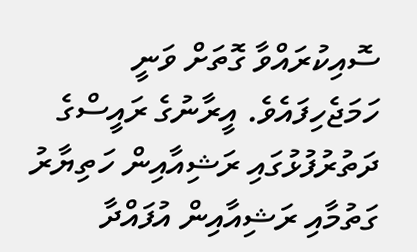ސޮއިކުރައްވާ ގޮތަށް ވަނީ ހަމަޖެހިފައެވެ. އީރާނުގެ ރައީސްގެ ދަތުރުފުޅުގައި ރަޝިއާއިން ހަތިޔާރު ގަތުމާއި ރަޝިއާއިން އުފައްދާ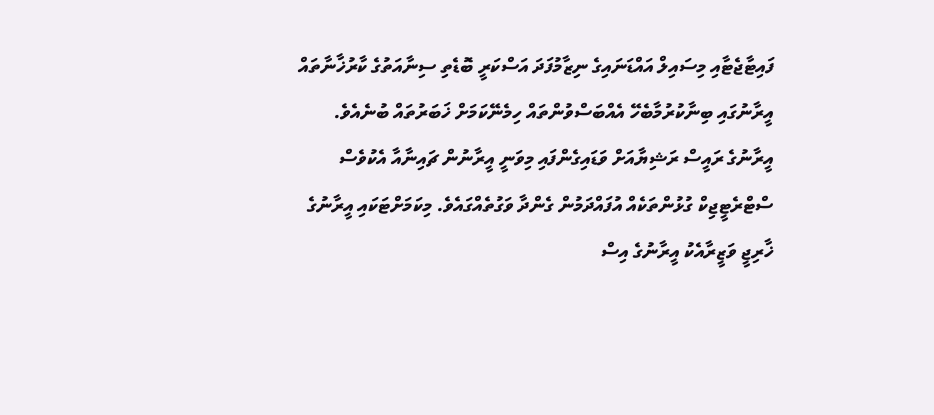ފައިޓާޖެޓާއި މިސައިލް އައްޑަނައިގެ ނިޒާމުފަދަ އަސްކަރީ ބޮޑެތި ސިނާއަތުގެ ކާރުޚާނާތައް އީރާނުގައި ބިނާކުރުމާބެހޭ އެއްބަސްވުންތައް ހިމެނޭކަމަށް ޚަބަރުތައް ބުނެއެވެ.
އީރާނުގެ ރައީސް ރަޝިޔާއަށް ވަޑައިގެންފައި މިވަނީ އީރާނުން ޗައިނާއާ އެކުވެސް ސްޓްރެޓީޖިކް ގުޅުންތަކެއް އުފައްދަމުން ގެންދާ ވަގުތެއްގައެވެ. މިކަމަށްޓަކައި އީރާނުގެ ޚާރިޖީ ވަޒީރާއެކު އީރާނުގެ އިސް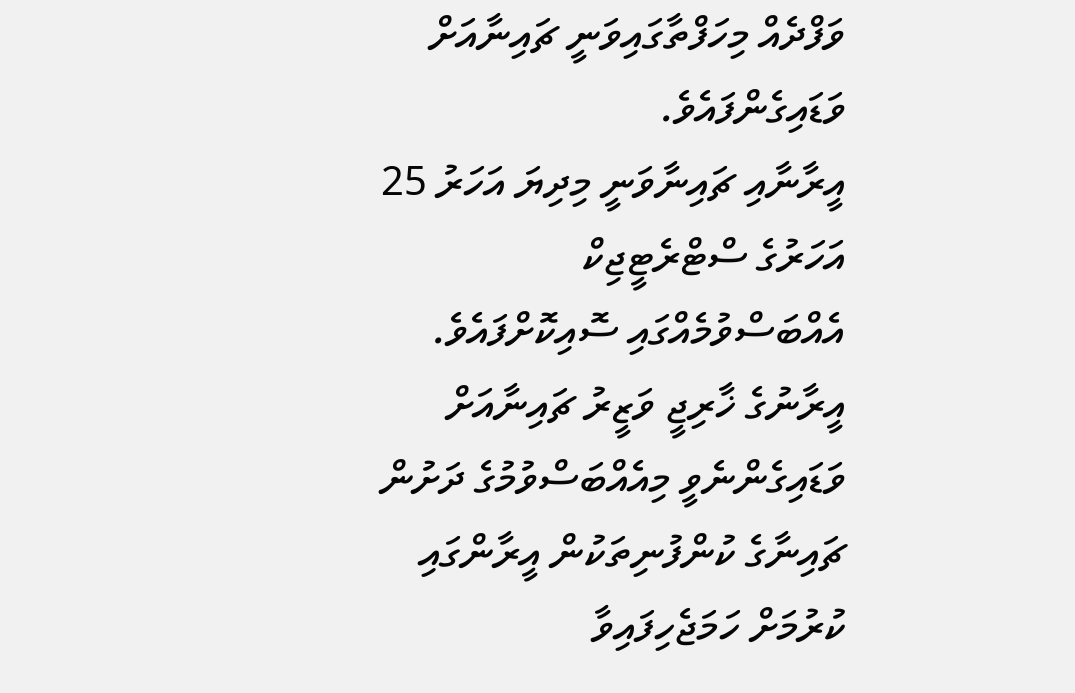ވަފްދެއް މިހަފްތާގައިވަނީ ޗައިނާއަށް ވަޑައިގެންފައެވެ.
އީރާނާއި ޗައިނާވަނީ މިދިޔަ އަހަރު 25 އަހަރުގެ ސްޓްރެޓީޖިކް އެއްބަސްވުމެއްގައި ސޮއިކޮށްފައެވެ. އީރާނުގެ ޚާރިޖީ ވަޒީރު ޗައިނާއަށް ވަޑައިގެންނެވީ މިއެއްބަސްވުމުގެ ދަށުން ޗައިނާގެ ކުންފުނިތަކުން އީރާންގައި ކުރުމަށް ހަމަޖެހިފައިވާ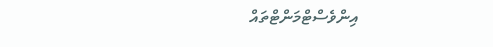އިންވެސްޓްމަންޓްތައް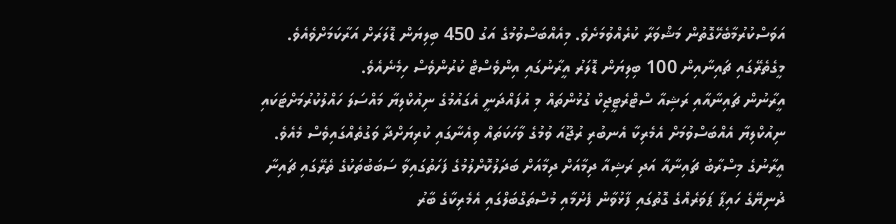އަވަސްކުރުމާބެހޭގޮތުން މަޝްވަރާ ކުރެއްވުމަށެވެ. މިއެއްބަސްވުމުގެ އަގު 450 ބިލިޔަން ޑޮލަރަށް އަރާކަމަށްވެއެވެ. މީގެތެރޭގައި ޗައިނާއިން 100 ބިލިޔަން ޑޮލަރު އީރާނުގައި އިންވެސްޓް ކުރުންވެސް ހިމެނެއެވެ.
އީރާނުން ޗައިނާއާއި ރަޝިއާ ސްޓްރެޓީޖިކް ގުޅުންތައް މި އުފައްދަނީ އެގައުމުގެ ނިއުކްލިޔާ މައްސަލަ ހައްލުކުރުމަށްޓަކައި ނިއުކްލިޔާ އެއްބަސްވުމަށް އެމެރިކާ އެނބުރި ރުޖޫއަ ވުމުގެ ވާހަކަތައް ވިއެނާގައި ކުރިޔަށްދާ ވަގުތެއްގައިވެސް މެއެވެ.
އީރާނުގެ މިސްރާބު ޗައިނާއާ އަދި ރަޝިއާ ދިމާއަށް ދިމާއަށް ބަދަލުކޮށްލުމުގެ ފަހަތުގައިވާ ސަބަބުތަކުގެ ތެރޭގައި ޗައިނާ ދުނިޔޭގެ ހައިޕާ ޕަވަރެއްގެ ގޮތުގައި ފާޅުވާން ފެށުމާއި މުސްތަގްބަލްގައި އެމެރިކާގެ ބާރު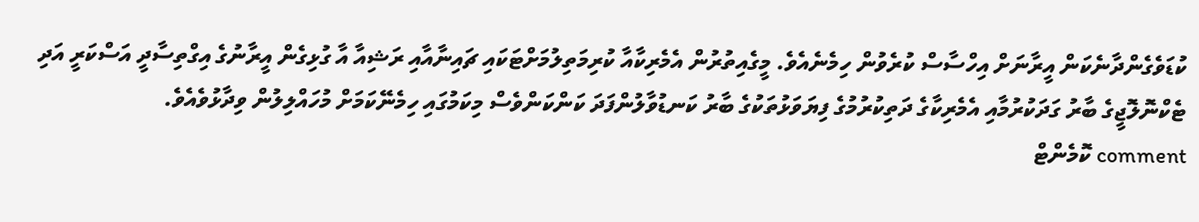ކުޑަވެގެންދާނެކަން އީރާނަށް އިހްސާސް ކުރެވުން ހިމެނެއެވެ. މީގެއިތުރުން އެމެރިކާއާ ކުރިމަތިލުމަށްޓަކައި ޗައިނާއާއި ރަޝިއާ އާ ގުޅިގެން އީރާނުގެ އިގްތިސާދީ އަސްކަރީ އަދި ޓެކްނޮލޮޖީގެ ބާރު ގަދަކުރުމާއި އެމެރިކާގެ ދަތިކުރުމުގެ ފިޔަވަޅުތަކުގެ ބާރު ކަނޑުވާލުންފަދަ ކަންކަންވެސް މިކަމުގައި ހިމެނޭކަމަށް މުހައްލިލުން ވިދާޅުވެއެވެ.
comment ކޮމެންޓް